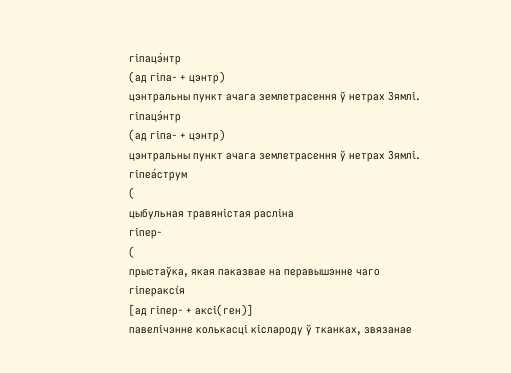гіпацэ́нтр
(ад гіпа- + цэнтр)
цэнтральны пункт ачага землетрасення ў нетрах Зямлі.
гіпацэ́нтр
(ад гіпа- + цэнтр)
цэнтральны пункт ачага землетрасення ў нетрах Зямлі.
гіпеа́струм
(
цыбульная травяністая расліна
гіпер-
(
прыстаўка, якая паказвае на перавышэнне чаго
гіпераксі́я
[ад гіпер- + аксі(ген)]
павелічэнне колькасці кіслароду ў тканках, звязанае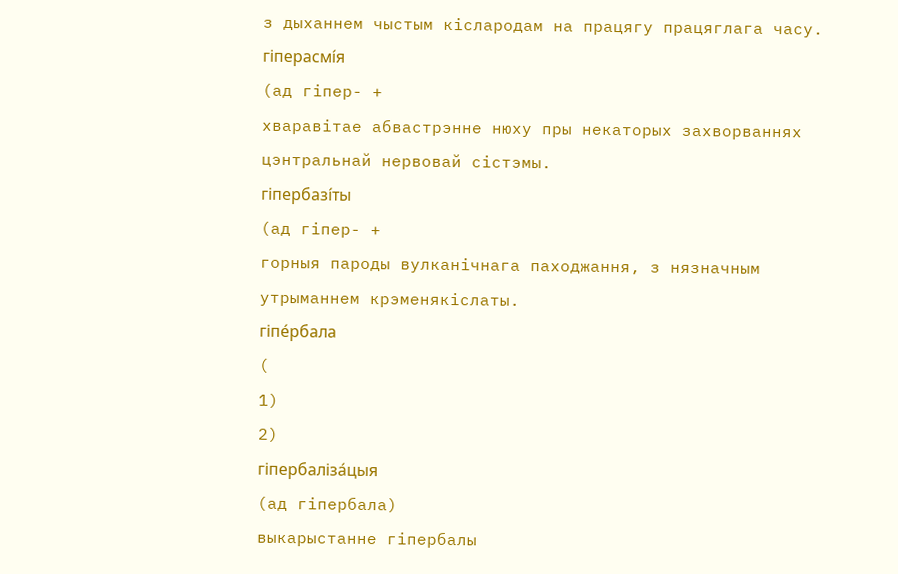з дыханнем чыстым кіслародам на працягу працяглага часу.
гіперасмі́я
(ад гіпер- +
хваравітае абвастрэнне нюху пры некаторых захворваннях цэнтральнай нервовай сістэмы.
гіпербазі́ты
(ад гіпер- +
горныя пароды вулканічнага паходжання, з нязначным утрыманнем крэменякіслаты.
гіпе́рбала
(
1)
2)
гіпербаліза́цыя
(ад гіпербала)
выкарыстанне гіпербалы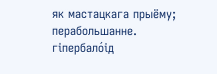як мастацкага прыёму; перабольшанне.
гіпербало́ід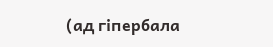(ад гіпербала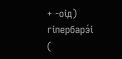+ -оід)
гіпербарэ́і
(